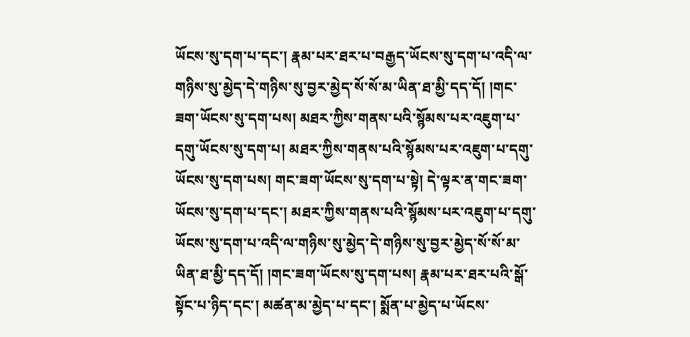ཡོངས་སུ་དག་པ་དང་། རྣམ་པར་ཐར་པ་བརྒྱད་ཡོངས་སུ་དག་པ་འདི་ལ་གཉིས་སུ་མྱེད་དེ་གཉིས་སུ་བྱར་མྱེད་སོ་སོ་མ་ཡིན་ཐ་མྱི་དད་དོ། །གང་ཟག་ཡོངས་སུ་དག་པས། མཐར་ཀྱིས་གནས་པའི་སྙོམས་པར་འཇུག་པ་དགུ་ཡོངས་སུ་དག་པ། མཐར་ཀྱིས་གནས་པའི་སྙོམས་པར་འཇུག་པ་དགུ་ཡོངས་སུ་དག་པས། གང་ཟག་ཡོངས་སུ་དག་པ་སྟེ། དེ་ལྟར་ན་གང་ཟག་ཡོངས་སུ་དག་པ་དང་། མཐར་ཀྱིས་གནས་པའི་སྙོམས་པར་འཇུག་པ་དགུ་ཡོངས་སུ་དག་པ་འདི་ལ་གཉིས་སུ་མྱེད་དེ་གཉིས་སུ་བྱར་མྱེད་སོ་སོ་མ་ཡིན་ཐ་མྱི་དད་དོ། །གང་ཟག་ཡོངས་སུ་དག་པས། རྣམ་པར་ཐར་པའི་སྒོ་སྟོང་པ་ཉིད་དང་། མཚན་མ་མྱེད་པ་དང་། སྨོན་པ་མྱེད་པ་ཡོངས་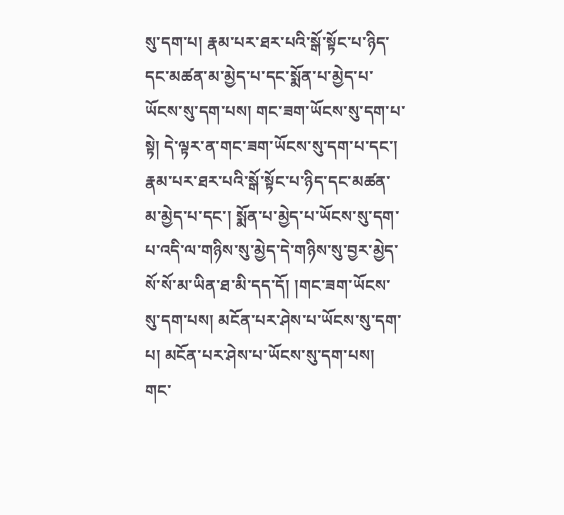སུ་དག་པ། རྣམ་པར་ཐར་པའི་སྒོ་སྟོང་པ་ཉིད་དང་མཚན་མ་མྱེད་པ་དང་སྨོན་པ་མྱེད་པ་ཡོངས་སུ་དག་པས། གང་ཟག་ཡོངས་སུ་དག་པ་སྟེ། དེ་ལྟར་ན་གང་ཟག་ཡོངས་སུ་དག་པ་དང་། རྣམ་པར་ཐར་པའི་སྒོ་སྟོང་པ་ཉིད་དང་མཚན་མ་མྱེད་པ་དང་། སྨོན་པ་མྱེད་པ་ཡོངས་སུ་དག་པ་འདི་ལ་གཉིས་སུ་མྱེད་དེ་གཉིས་སུ་བྱར་མྱེད་སོ་སོ་མ་ཡིན་ཐ་མི་དད་དོ། །གང་ཟག་ཡོངས་སུ་དག་པས། མངོན་པར་ཤེས་པ་ཡོངས་སུ་དག་པ། མངོན་པར་ཤེས་པ་ཡོངས་སུ་དག་པས། གང་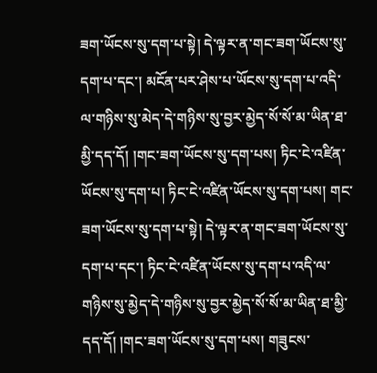ཟག་ཡོངས་སུ་དག་པ་སྟེ། དེ་ལྟར་ན་གང་ཟག་ཡོངས་སུ་དག་པ་དང་། མངོན་པར་ཤེས་པ་ཡོངས་སུ་དག་པ་འདི་ལ་གཉིས་སུ་མེད་དེ་གཉིས་སུ་བྱར་མྱེད་སོ་སོ་མ་ཡིན་ཐ་མྱི་དད་དོ། །གང་ཟག་ཡོངས་སུ་དག་པས། ཏིང་ངེ་འཛིན་ཡོངས་སུ་དག་པ། ཏིང་ངེ་འཛིན་ཡོངས་སུ་དག་པས། གང་ཟག་ཡོངས་སུ་དག་པ་སྟེ། དེ་ལྟར་ན་གང་ཟག་ཡོངས་སུ་དག་པ་དང་། ཏིང་ངེ་འཛིན་ཡོངས་སུ་དག་པ་འདི་ལ་གཉིས་སུ་མྱེད་དེ་གཉིས་སུ་བྱར་མྱེད་སོ་སོ་མ་ཡིན་ཐ་མྱི་དད་དོ། །གང་ཟག་ཡོངས་སུ་དག་པས། གཟུངས་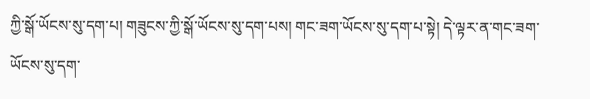ཀྱི་སྒོ་ཡོངས་སུ་དག་པ། གཟུངས་ཀྱི་སྒོ་ཡོངས་སུ་དག་པས། གང་ཟག་ཡོངས་སུ་དག་པ་སྟེ། དེ་ལྟར་ན་གང་ཟག་ཡོངས་སུ་དག་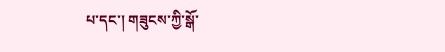པ་དང་། གཟུངས་ཀྱི་སྒོ་